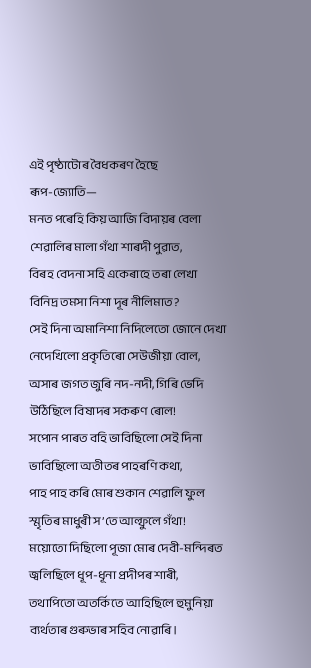এই পৃষ্ঠাটোৰ বৈধকৰণ হৈছে
ৰূপ-জ্যোতি—
মনত পৰেহি কিয় আজি বিদায়ৰ বেলা
শেৱালিৰ মালা গঁথা শাৰদী পুৱাত,
বিৰহ বেদনা সহি একেৰাহে তৰা লেখা
বিনিদ্ৰ তমসা নিশা দূৰ নীলিমাত?
সেই দিনা অমানিশা নিদিলেতো জোনে দেখা
নেদেখিলো প্ৰকৃতিৰো সেউজীয়া বোল,
অসাৰ জগত জুৰি নদ-নদী, গিৰি ভেদি
উঠিছিলে বিষাদৰ সকৰুণ ৰোল!
সপোন পাৰত বহি ভাবিছিলো সেই দিনা
ভাবিছিলো অতীতৰ পাহৰণি কথা,
পাহ পাহ কৰি মোৰ শুকান শেৱালি ফুল
স্মৃতিৰ মাধুৰী স’তে আল্ফুলে গঁথা!
ময়োতো দিছিলো পূজা মোৰ দেবী-মন্দিৰত
জ্বলিছিলে ধূপ-ধূনা প্ৰদীপৰ শাৰী,
তথাপিতো অতৰ্কিতে আহিছিলে হুমুনিয়া
ব্যৰ্থতাৰ গুৰুভাৰ সহিব নোৱাৰি।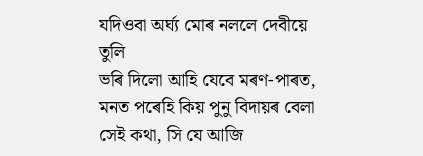যদিওবা অৰ্ঘ্য মোৰ নললে দেবীয়ে তুলি
ভৰি দিলো আহি যেবে মৰণ-পাৰত,
মনত পৰেহি কিয় পুনু বিদায়ৰ বেলা
সেই কথা, সি যে আজি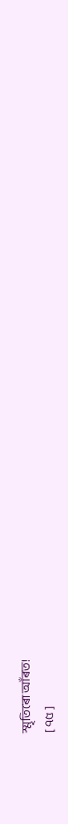স্মৃতিৰো আঁৰত!
[ ৭৫ ]